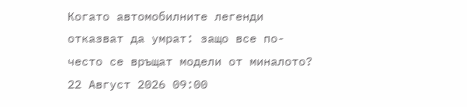Когато автомобилните легенди отказват да умрат: защо все по-често се връщат модели от миналото?
22 Август 2026 09:00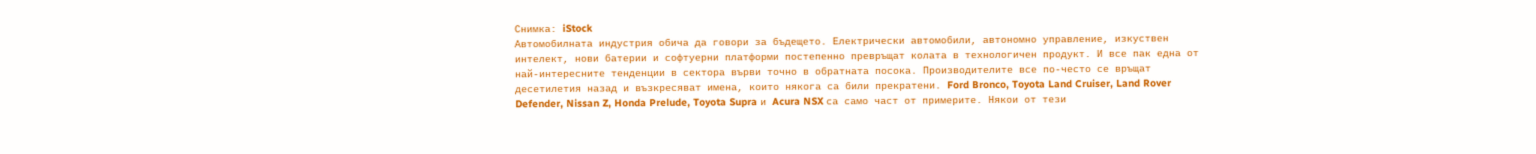Снимка: iStock
Автомобилната индустрия обича да говори за бъдещето. Електрически автомобили, автономно управление, изкуствен интелект, нови батерии и софтуерни платформи постепенно превръщат колата в технологичен продукт. И все пак една от най-интересните тенденции в сектора върви точно в обратната посока. Производителите все по-често се връщат десетилетия назад и възкресяват имена, които някога са били прекратени. Ford Bronco, Toyota Land Cruiser, Land Rover Defender, Nissan Z, Honda Prelude, Toyota Supra и Acura NSX са само част от примерите. Някои от тези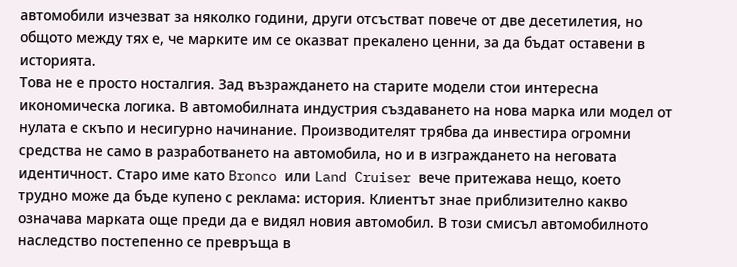автомобили изчезват за няколко години, други отсъстват повече от две десетилетия, но общото между тях е, че марките им се оказват прекалено ценни, за да бъдат оставени в историята.
Това не е просто носталгия. Зад възраждането на старите модели стои интересна икономическа логика. В автомобилната индустрия създаването на нова марка или модел от нулата е скъпо и несигурно начинание. Производителят трябва да инвестира огромни средства не само в разработването на автомобила, но и в изграждането на неговата идентичност. Старо име като Bronco или Land Cruiser вече притежава нещо, което трудно може да бъде купено с реклама: история. Клиентът знае приблизително какво означава марката още преди да е видял новия автомобил. В този смисъл автомобилното наследство постепенно се превръща в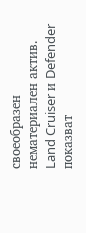своеобразен нематериален актив.
Land Cruiser и Defender показват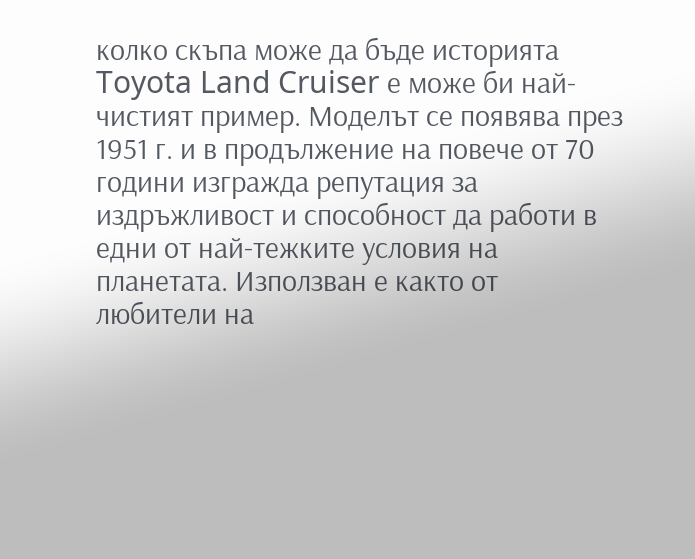колко скъпа може да бъде историята
Toyota Land Cruiser е може би най-чистият пример. Моделът се появява през 1951 г. и в продължение на повече от 70 години изгражда репутация за издръжливост и способност да работи в едни от най-тежките условия на планетата. Използван е както от любители на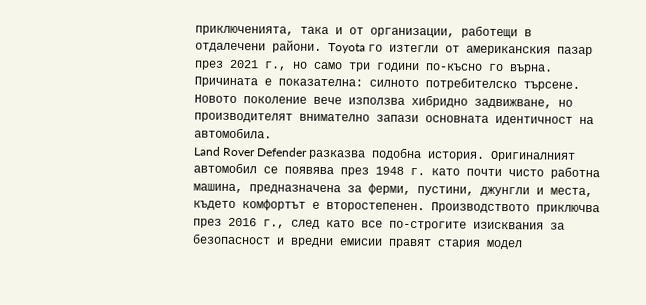приключенията, така и от организации, работещи в отдалечени райони. Toyota го изтегли от американския пазар през 2021 г., но само три години по-късно го върна. Причината е показателна: силното потребителско търсене. Новото поколение вече използва хибридно задвижване, но производителят внимателно запази основната идентичност на автомобила.
Land Rover Defender разказва подобна история. Оригиналният автомобил се появява през 1948 г. като почти чисто работна машина, предназначена за ферми, пустини, джунгли и места, където комфортът е второстепенен. Производството приключва през 2016 г., след като все по-строгите изисквания за безопасност и вредни емисии правят стария модел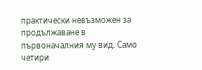практически невъзможен за продължаване в първоначалния му вид. Само четири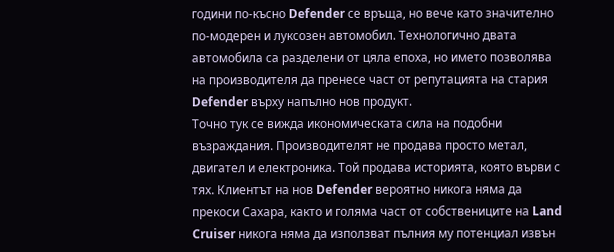години по-късно Defender се връща, но вече като значително по-модерен и луксозен автомобил. Технологично двата автомобила са разделени от цяла епоха, но името позволява на производителя да пренесе част от репутацията на стария Defender върху напълно нов продукт.
Точно тук се вижда икономическата сила на подобни възраждания. Производителят не продава просто метал, двигател и електроника. Той продава историята, която върви с тях. Клиентът на нов Defender вероятно никога няма да прекоси Сахара, както и голяма част от собствениците на Land Cruiser никога няма да използват пълния му потенциал извън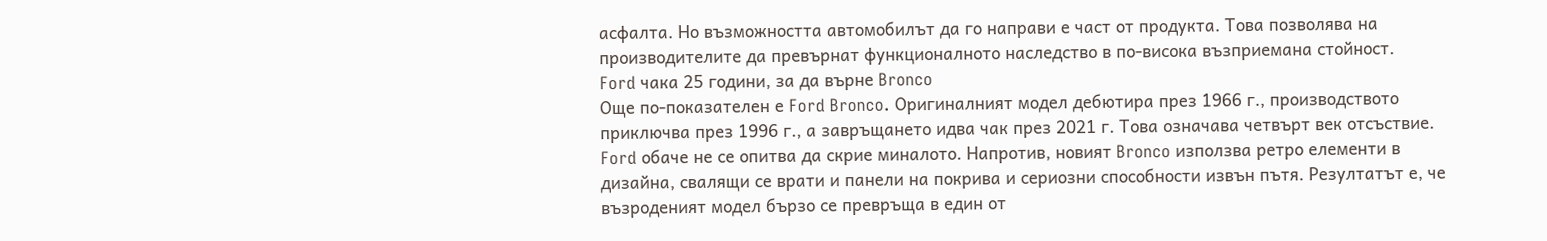асфалта. Но възможността автомобилът да го направи е част от продукта. Това позволява на производителите да превърнат функционалното наследство в по-висока възприемана стойност.
Ford чака 25 години, за да върне Bronco
Още по-показателен е Ford Bronco. Оригиналният модел дебютира през 1966 г., производството приключва през 1996 г., а завръщането идва чак през 2021 г. Това означава четвърт век отсъствие. Ford обаче не се опитва да скрие миналото. Напротив, новият Bronco използва ретро елементи в дизайна, свалящи се врати и панели на покрива и сериозни способности извън пътя. Резултатът е, че възроденият модел бързо се превръща в един от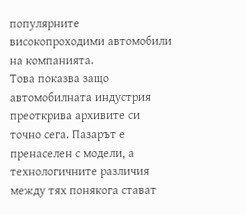популярните високопроходими автомобили на компанията.
Това показва защо автомобилната индустрия преоткрива архивите си точно сега. Пазарът е пренаселен с модели, а технологичните различия между тях понякога стават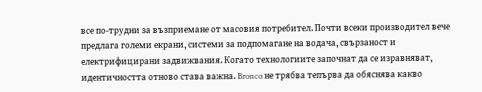все по-трудни за възприемане от масовия потребител. Почти всеки производител вече предлага големи екрани, системи за подпомагане на водача, свързаност и електрифицирани задвижвания. Когато технологиите започнат да се изравняват, идентичността отново става важна. Bronco не трябва тепърва да обяснява какво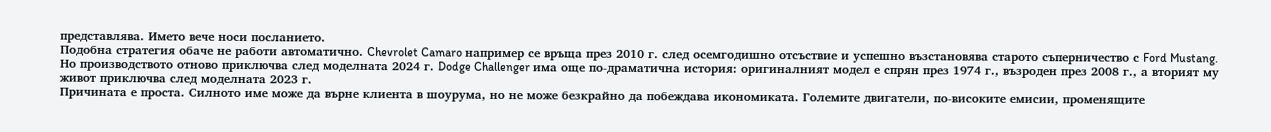представлява. Името вече носи посланието.
Подобна стратегия обаче не работи автоматично. Chevrolet Camaro например се връща през 2010 г. след осемгодишно отсъствие и успешно възстановява старото съперничество с Ford Mustang. Но производството отново приключва след моделната 2024 г. Dodge Challenger има още по-драматична история: оригиналният модел е спрян през 1974 г., възроден през 2008 г., а вторият му живот приключва след моделната 2023 г.
Причината е проста. Силното име може да върне клиента в шоурума, но не може безкрайно да побеждава икономиката. Големите двигатели, по-високите емисии, променящите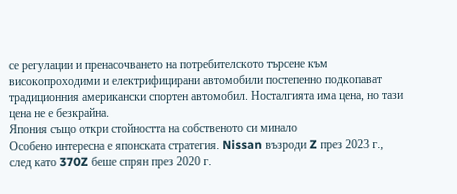се регулации и пренасочването на потребителското търсене към високопроходими и електрифицирани автомобили постепенно подкопават традиционния американски спортен автомобил. Носталгията има цена, но тази цена не е безкрайна.
Япония също откри стойността на собственото си минало
Особено интересна е японската стратегия. Nissan възроди Z през 2023 г., след като 370Z беше спрян през 2020 г.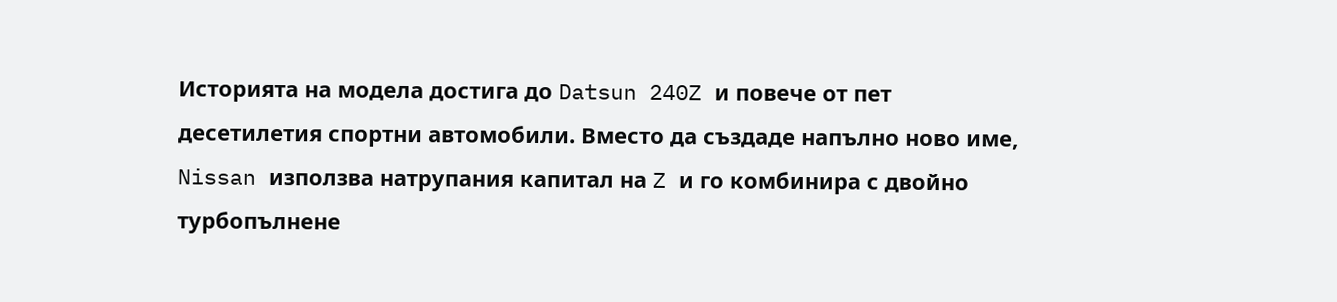Историята на модела достига до Datsun 240Z и повече от пет десетилетия спортни автомобили. Вместо да създаде напълно ново име, Nissan използва натрупания капитал на Z и го комбинира с двойно турбопълнене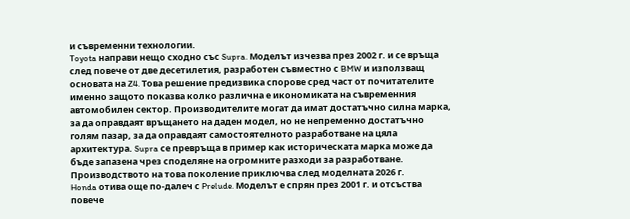и съвременни технологии.
Toyota направи нещо сходно със Supra. Моделът изчезва през 2002 г. и се връща след повече от две десетилетия, разработен съвместно с BMW и използващ основата на Z4. Това решение предизвика спорове сред част от почитателите именно защото показва колко различна е икономиката на съвременния автомобилен сектор. Производителите могат да имат достатъчно силна марка, за да оправдаят връщането на даден модел, но не непременно достатъчно голям пазар, за да оправдаят самостоятелното разработване на цяла архитектура. Supra се превръща в пример как историческата марка може да бъде запазена чрез споделяне на огромните разходи за разработване. Производството на това поколение приключва след моделната 2026 г.
Honda отива още по-далеч с Prelude. Моделът е спрян през 2001 г. и отсъства повече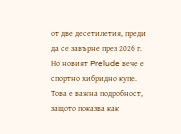от две десетилетия, преди да се завърне през 2026 г. Но новият Prelude вече е спортно хибридно купе. Това е важна подробност, защото показва как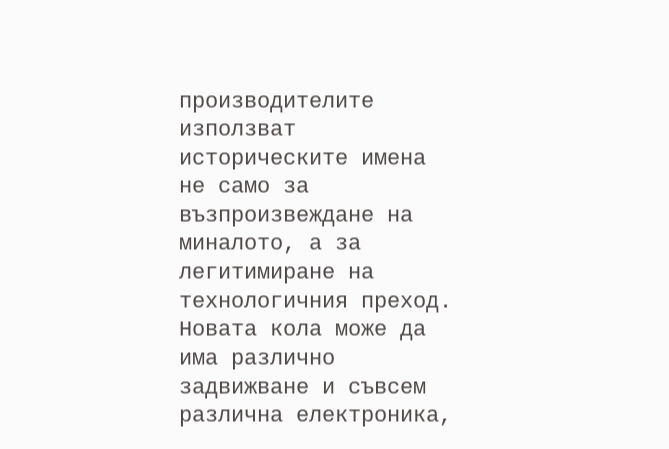производителите използват историческите имена не само за възпроизвеждане на миналото, а за легитимиране на технологичния преход. Новата кола може да има различно задвижване и съвсем различна електроника,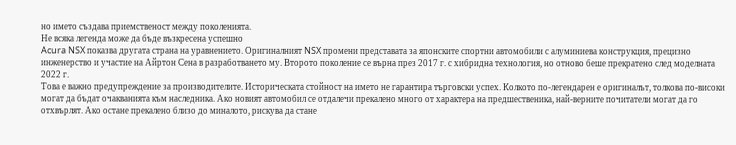но името създава приемственост между поколенията.
Не всяка легенда може да бъде възкресена успешно
Acura NSX показва другата страна на уравнението. Оригиналният NSX промени представата за японските спортни автомобили с алуминиева конструкция, прецизно инженерство и участие на Айртон Сена в разработването му. Второто поколение се върна през 2017 г. с хибридна технология, но отново беше прекратено след моделната 2022 г.
Това е важно предупреждение за производителите. Историческата стойност на името не гарантира търговски успех. Колкото по-легендарен е оригиналът, толкова по-високи могат да бъдат очакванията към наследника. Ако новият автомобил се отдалечи прекалено много от характера на предшественика, най-верните почитатели могат да го отхвърлят. Ако остане прекалено близо до миналото, рискува да стане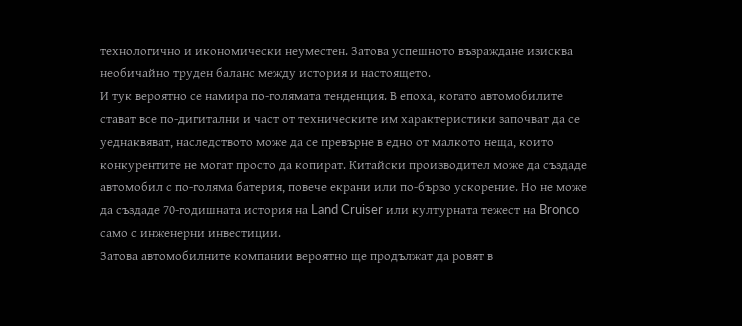технологично и икономически неуместен. Затова успешното възраждане изисква необичайно труден баланс между история и настоящето.
И тук вероятно се намира по-голямата тенденция. В епоха, когато автомобилите стават все по-дигитални и част от техническите им характеристики започват да се уеднаквяват, наследството може да се превърне в едно от малкото неща, които конкурентите не могат просто да копират. Китайски производител може да създаде автомобил с по-голяма батерия, повече екрани или по-бързо ускорение. Но не може да създаде 70-годишната история на Land Cruiser или културната тежест на Bronco само с инженерни инвестиции.
Затова автомобилните компании вероятно ще продължат да ровят в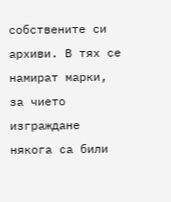собствените си архиви. В тях се намират марки, за чието изграждане някога са били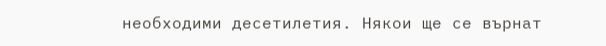необходими десетилетия. Някои ще се върнат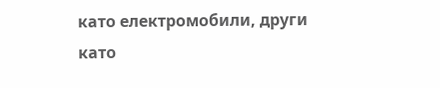като електромобили, други като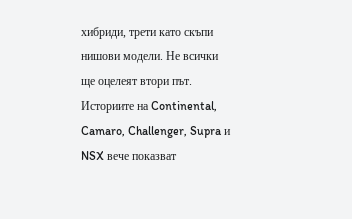хибриди, трети като скъпи нишови модели. Не всички ще оцелеят втори път. Историите на Continental, Camaro, Challenger, Supra и NSX вече показват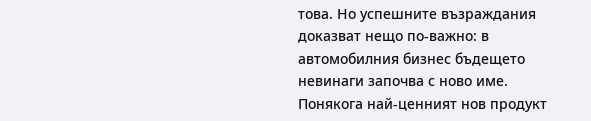това. Но успешните възраждания доказват нещо по-важно: в автомобилния бизнес бъдещето невинаги започва с ново име.
Понякога най-ценният нов продукт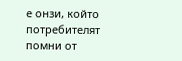е онзи, който потребителят помни от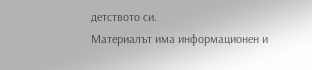детството си.
Материалът има информационен и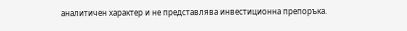аналитичен характер и не представлява инвестиционна препоръка.